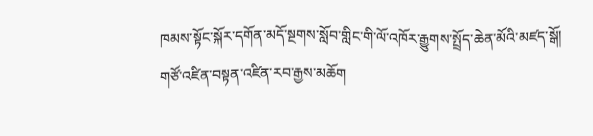ཁམས་སྟོང་སྐོར་དགོན་མདོ་སྔགས་སློབ་གླིང་གི་ལོ་འཁོར་རྒྱུགས་སྤྲོད་ཆེན་མོའི་མཛད་སྒོ།
གཙོ་འཛིན་བསྟན་འཛིན་རབ་རྒྱས་མཆོག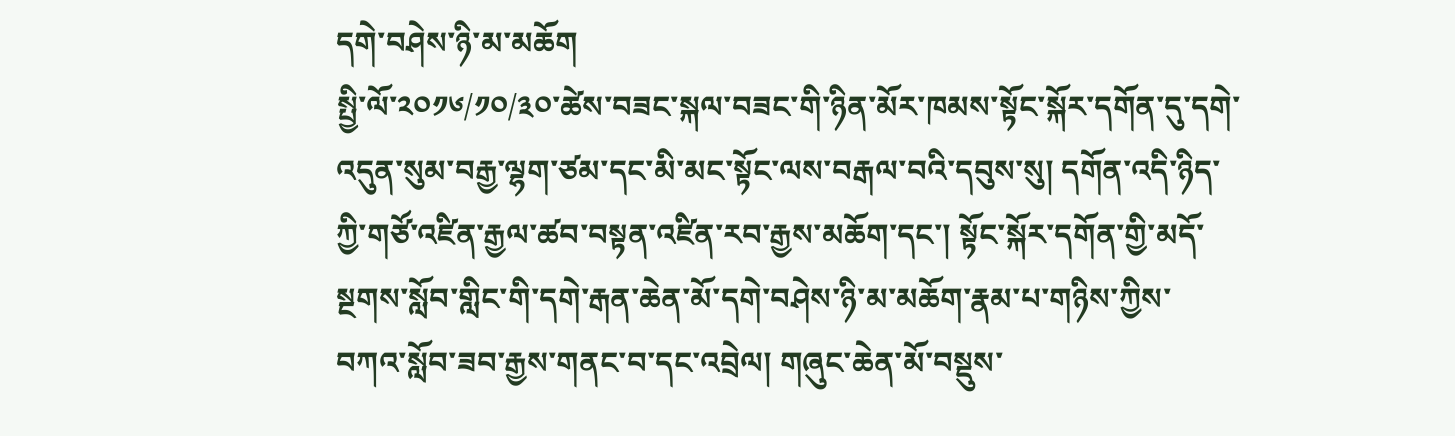དགེ་བཤེས་ཉི་མ་མཆོག
སྤྱི་ལོ་༢༠༡༦/༡༠/༣༠་ཚེས་བཟང་སྐལ་བཟང་གི་ཉིན་མོར་ཁམས་སྟོང་སྐོར་དགོན་དུ་དགེ་འདུན་སུམ་བརྒྱ་ལྷག་ཙམ་དང་མི་མང་སྟོང་ལས་བརྒལ་བའི་དབུས་སུ། དགོན་འདི་ཉིད་ཀྱི་གཙོ་འཛིན་རྒྱལ་ཚབ་བསྟན་འཛིན་རབ་རྒྱས་མཆོག་དང་། སྟོང་སྐོར་དགོན་གྱི་མདོ་སྔགས་སློབ་གླིང་གི་དགེ་རྒན་ཆེན་མོ་དགེ་བཤེས་ཉི་མ་མཆོག་རྣམ་པ་གཉིས་ཀྱིས་བཀའ་སློབ་ཟབ་རྒྱས་གནང་བ་དང་འབྲེལ། གཞུང་ཆེན་མོ་བསྡུས་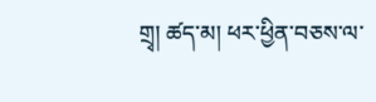གྲྭ། ཚད་མ། ཕར་ཕྱིན་བཅས་ལ་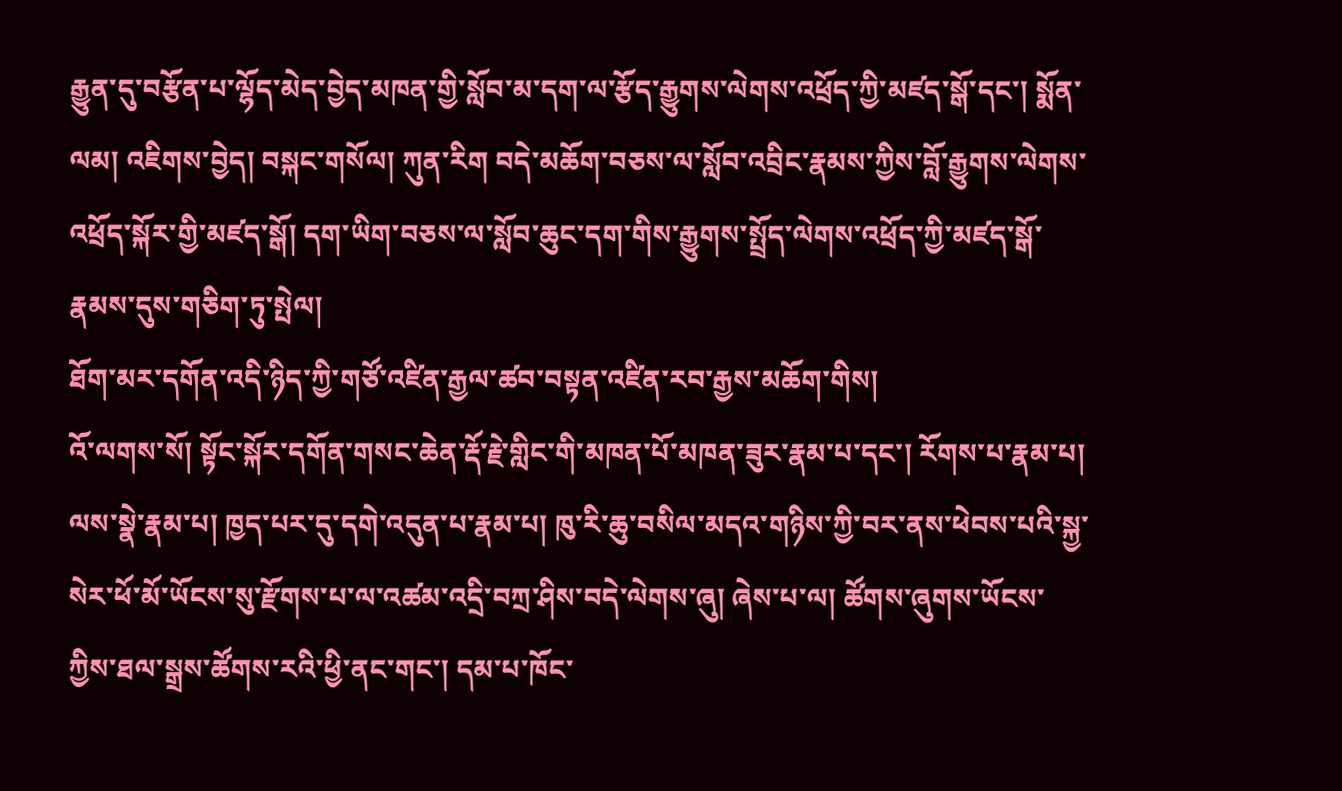རྒྱུན་དུ་བརྩོན་པ་ལྷོད་མེད་བྱེད་མཁན་གྱི་སློབ་མ་དག་ལ་རྩོད་རྒྱུགས་ལེགས་འཕྲོད་ཀྱི་མཛད་སྒོ་དང་། སྨོན་ལམ། འཇིགས་བྱེད། བསྐང་གསོལ། ཀུན་རིག བདེ་མཆོག་བཅས་ལ་སློབ་འབྲིང་རྣམས་ཀྱིས་བློ་རྒྱུགས་ལེགས་འཕྲོད་སྐོར་གྱི་མཛད་སྒོ། དག་ཡིག་བཅས་ལ་སློབ་ཆུང་དག་གིས་རྒྱུགས་སྤྲོད་ལེགས་འཕྲོད་ཀྱི་མཛད་སྒོ་རྣམས་དུས་གཅིག་ཏུ་སྤེལ།
ཐོག་མར་དགོན་འདི་ཉིད་ཀྱི་གཙོ་འཛིན་རྒྱལ་ཚབ་བསྟན་འཛིན་རབ་རྒྱས་མཆོག་གིས།
འོ་ལགས་སོ། སྟོང་སྐོར་དགོན་གསང་ཆེན་རྡོ་རྗེ་གླིང་གི་མཁན་པོ་མཁན་ཟུར་རྣམ་པ་དང་། རོགས་པ་རྣམ་པ། ལས་སྣེ་རྣམ་པ། ཁྱད་པར་དུ་དགེ་འདུན་པ་རྣམ་པ། ཁུ་རི་ཆུ་བསིལ་མདའ་གཉིས་ཀྱི་བར་ནས་ཕེབས་པའི་སྐྱ་སེར་ཕོ་མོ་ཡོངས་སུ་རྫོགས་པ་ལ་འཚམ་འདྲི་བཀྲ་ཤིས་བདེ་ལེགས་ཞུ། ཞེས་པ་ལ། ཚོགས་ཞུགས་ཡོངས་ཀྱིས་ཐལ་སྒྲས་ཚོགས་རའི་ཕྱི་ནང་གང་། དམ་པ་ཁོང་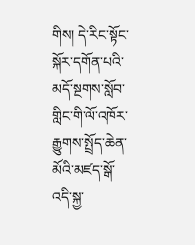གིས། དེ་རིང་སྟོང་སྐོར་དགོན་པའི་མདོ་སྔགས་སློབ་གླིང་གི་ལོ་འཁོར་རྒྱུགས་སྤྲོད་ཆེན་མོའི་མཛད་སྒོ་འདི་སྐྱ་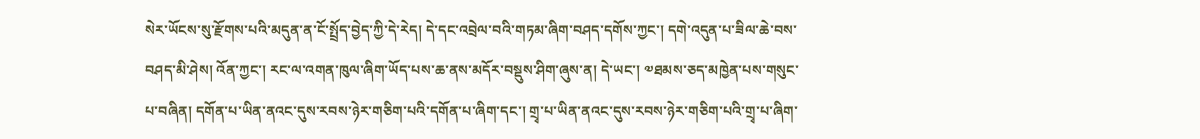སེར་ཡོངས་སུ་རྫོགས་པའི་མདུན་ན་ངོ་སྤྲོད་བྱེད་ཀྱི་དེ་རེད། དེ་དང་འབྲེལ་བའི་གཏམ་ཞིག་བཤད་དགོས་ཀྱང་། དགེ་འདུན་པ་ཟིལ་ཆེ་བས་བཤད་མི་ཤེས། འོན་ཀྱང་། རང་ལ་འགན་ཁུལ་ཞིག་ཡོད་པས་ཆ་ནས་མདོར་བསྡུས་ཤིག་ཞུས་ན། དེ་ཡང་། ༧ཐམས་ཅད་མཁྱེན་པས་གསུང་པ་བཞིན། དགོན་པ་ཡིན་ནའང་དུས་རབས་ཉེར་གཅིག་པའི་དགོན་པ་ཞིག་དང་། གྲྭ་པ་ཡིན་ནའང་དུས་རབས་ཉེར་གཅིག་པའི་གྲྭ་པ་ཞིག་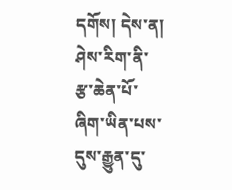དགོས། དེས་ན། ཤེས་རིག་ནི་རྩ་ཆེན་པོ་ཞིག་ཡིན་པས་དུས་རྒྱུན་དུ་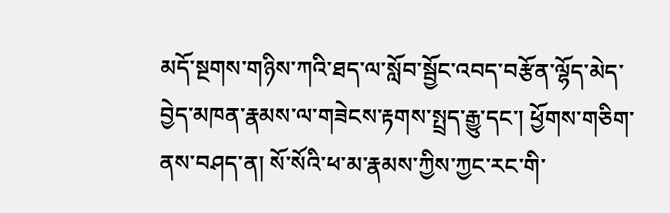མདོ་སྔགས་གཉིས་ཀའི་ཐད་ལ་སློབ་སྦྱོང་འབད་བརྩོན་ལྷོད་མེད་བྱེད་མཁན་རྣམས་ལ་གཟེངས་རྟགས་སྤྲད་རྒྱུ་དང་། ཕྱོགས་གཅིག་ནས་བཤད་ན། སོ་སོའི་ཕ་མ་རྣམས་ཀྱིས་ཀྱང་རང་གི་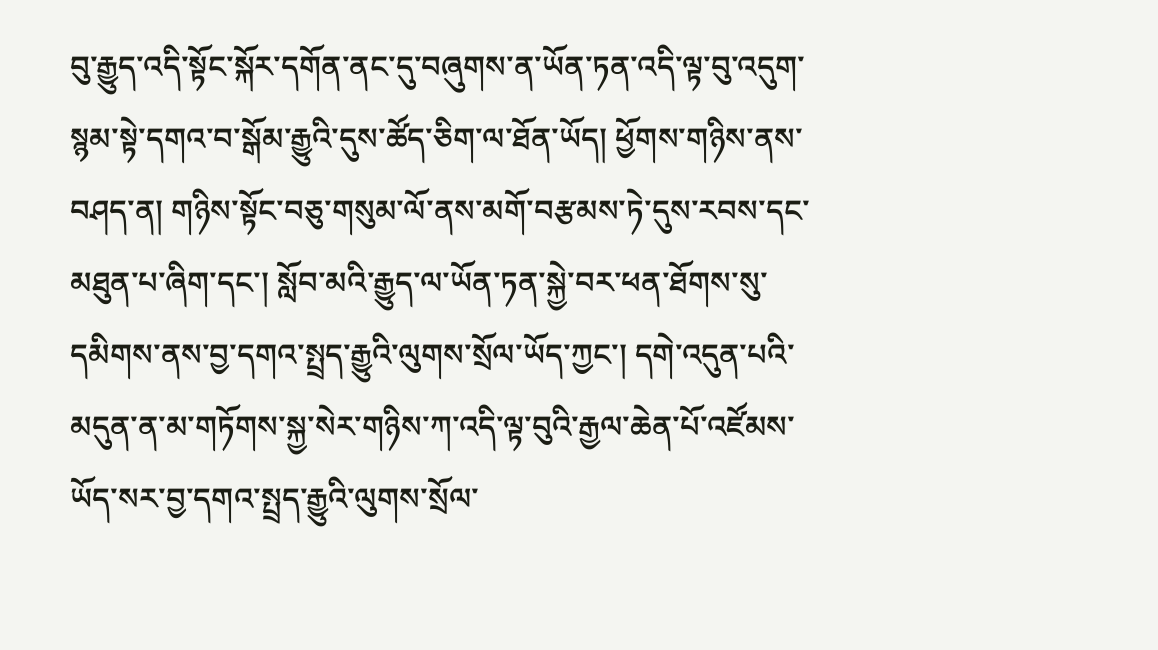བུ་རྒྱུད་འདི་སྟོང་སྐོར་དགོན་ནང་དུ་བཞུགས་ན་ཡོན་ཏན་འདི་ལྟ་བུ་འདུག་སྙམ་སྟེ་དགའ་བ་སྒོམ་རྒྱུའི་དུས་ཚོད་ཅིག་ལ་ཐོན་ཡོད། ཕྱོགས་གཉིས་ནས་བཤད་ན། གཉིས་སྟོང་བཅུ་གསུམ་ལོ་ནས་མགོ་བརྩམས་ཏེ་དུས་རབས་དང་མཐུན་པ་ཞིག་དང་། སློབ་མའི་རྒྱུད་ལ་ཡོན་ཏན་སྐྱེ་བར་ཕན་ཐོགས་སུ་དམིགས་ནས་བྱ་དགའ་སྤྲད་རྒྱུའི་ལུགས་སྲོལ་ཡོད་ཀྱང་། དགེ་འདུན་པའི་མདུན་ན་མ་གཏོགས་སྐྱ་སེར་གཉིས་ཀ་འདི་ལྟ་བུའི་རྒྱལ་ཆེན་པོ་འཛོམས་ཡོད་སར་བྱ་དགའ་སྤྲད་རྒྱུའི་ལུགས་སྲོལ་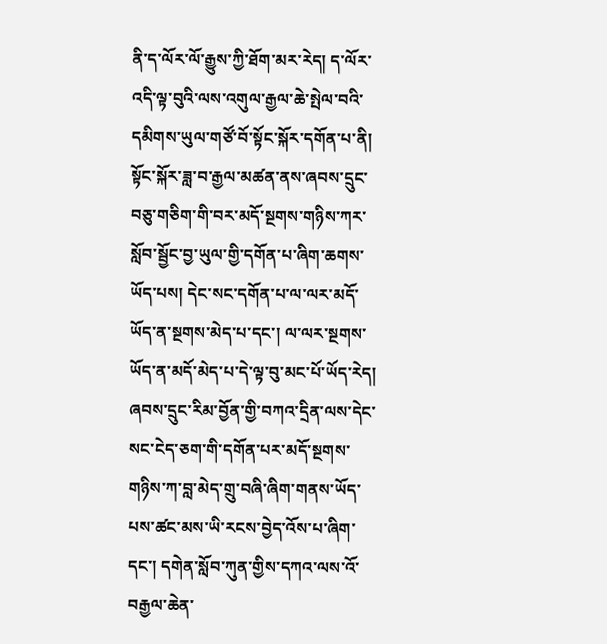ནི་ད་ལོར་ལོ་རྒྱུས་ཀྱི་ཐོག་མར་རེད། ད་ལོར་འདི་ལྟ་བུའི་ལས་འགུལ་རྒྱལ་ཆེ་སྤེལ་བའི་དམིགས་ཡུལ་གཙོ་བོ་སྟོང་སྐོར་དགོན་པ་ནི། སྟོང་སྐོར་ཟླ་བ་རྒྱལ་མཚན་ནས་ཞབས་དྲུང་བཅུ་གཅིག་གི་བར་མདོ་སྔགས་གཉིས་ཀར་སློབ་སྦྱོང་བྱ་ཡུལ་གྱི་དགོན་པ་ཞིག་ཆགས་ཡོད་པས། དེང་སང་དགོན་པ་ལ་ལར་མདོ་ཡོད་ན་སྔགས་མེད་པ་དང་། ལ་ལར་སྔགས་ཡོད་ན་མདོ་མེད་པ་དེ་ལྟ་བུ་མང་པོ་ཡོད་རེད། ཞབས་དྲུང་རིམ་བྱོན་གྱི་བཀའ་དྲིན་ལས་དེང་སང་ངེད་ཅག་གི་དགོན་པར་མདོ་སྔགས་གཉིས་ཀ་བླ་མེད་གྲུ་བཞི་ཞིག་གནས་ཡོད་པས་ཚང་མས་ཡི་རངས་བྱེད་འོས་པ་ཞིག་དང་། དགེན་སློབ་ཀུན་གྱིས་དཀའ་ལས་འོ་བརྒྱལ་ཆེན་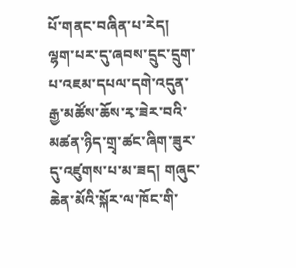པོ་གནང་བཞིན་པ་རེད། ལྷག་པར་དུ་ཞབས་དྲུང་དྲུག་པ་འཇམ་དཔལ་དགེ་འདུན་རྒྱ་མཚོས་ཆོས་རྭ་ཟེར་བའི་མཚན་ཉིད་གྲྭ་ཚང་ཞིག་ཟུར་དུ་འཛུགས་པ་མ་ཟད། གཞུང་ཆེན་མོའི་སྐོར་ལ་ཁོང་གི་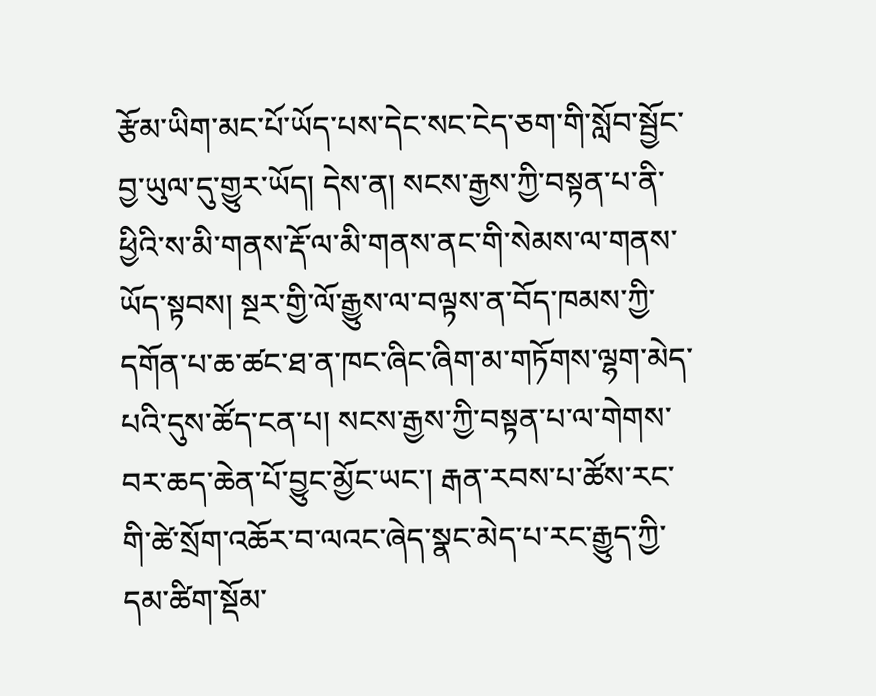རྩོམ་ཡིག་མང་པོ་ཡོད་པས་དེང་སང་ངེད་ཅག་གི་སློབ་སྦྱོང་བྱ་ཡུལ་དུ་གྱུར་ཡོད། དེས་ན། སངས་རྒྱས་ཀྱི་བསྟན་པ་ནི་ཕྱིའི་ས་མི་གནས་རྡོ་ལ་མི་གནས་ནང་གི་སེམས་ལ་གནས་ཡོད་སྟབས། སྔར་གྱི་ལོ་རྒྱུས་ལ་བལྟས་ན་བོད་ཁམས་ཀྱི་དགོན་པ་ཆ་ཚང་ཐ་ན་ཁང་ཞིང་ཞིག་མ་གཏོགས་ལྷག་མེད་པའི་དུས་ཚོད་ངན་པ། སངས་རྒྱས་ཀྱི་བསྟན་པ་ལ་གེགས་བར་ཆད་ཆེན་པོ་བྱུང་མྱོང་ཡང་། རྒན་རབས་པ་ཚོས་རང་གི་ཚེ་སྲོག་འཆོར་བ་ལའང་ཞེད་སྣང་མེད་པ་རང་རྒྱུད་ཀྱི་དམ་ཚིག་སྡོམ་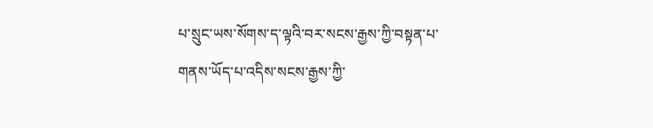པ་སྲུང་ཡས་སོགས་ད་ལྟའི་བར་སངས་རྒྱས་ཀྱི་བསྟན་པ་གནས་ཡོད་པ་འདིས་སངས་རྒྱས་ཀྱི་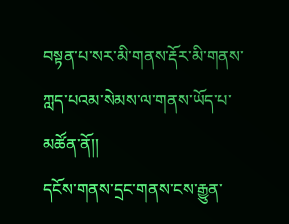བསྟན་པ་སར་མི་གནས་རྡོར་མི་གནས་ཀླད་པའམ་སེམས་ལ་གནས་ཡོད་པ་མཚོན་ནོ།།
དངོས་གནས་དྲང་གནས་ངས་རྒྱུན་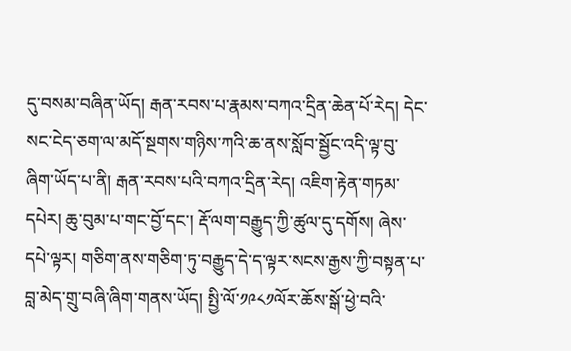དུ་བསམ་བཞིན་ཡོད། རྒན་རབས་པ་རྣམས་བཀའ་དྲིན་ཆེན་པོ་རེད། དེང་སང་ངེད་ཅག་ལ་མདོ་སྔགས་གཉིས་ཀའི་ཆ་ནས་སློབ་སྦྱོང་འདི་ལྟ་བུ་ཞིག་ཡོད་པ་ནི། རྒན་རབས་པའི་བཀའ་དྲིན་རེད། འཇིག་རྟེན་གཏམ་དཔེར། ཆུ་བུམ་པ་གང་བྱོ་དང་། རྡོ་ལག་བརྒྱུད་ཀྱི་ཚུལ་དུ་དགོས། ཞེས་དཔེ་ལྟར། གཅིག་ནས་གཅིག་ཏུ་བརྒྱུད་དེ་ད་ལྟར་སངས་རྒྱས་ཀྱི་བསྟན་པ་བླ་མེད་གྲུ་བཞི་ཞིག་གནས་ཡོད། སྤྱི་ལོ་༡༩༨༡ལོར་ཆོས་སྒོ་ཕྱེ་བའི་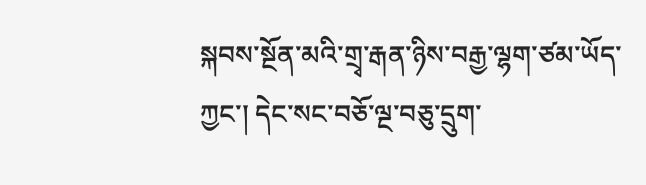སྐབས་སྔོན་མའི་གྲྭ་རྒན་ཉིས་བརྒྱ་ལྷག་ཙམ་ཡོད་ཀྱང་། དེང་སང་བཅོ་ལྔ་བཅུ་དྲུག་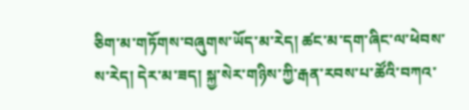ཅིག་མ་གཏོགས་བཞུགས་ཡོད་མ་རེད། ཚང་མ་དག་ཞིང་ལ་ཕེབས་ས་རེད། དེར་མ་ཟད། སྐྱ་སེར་གཉིས་ཀྱི་རྒན་རབས་པ་ཚོའི་བཀའ་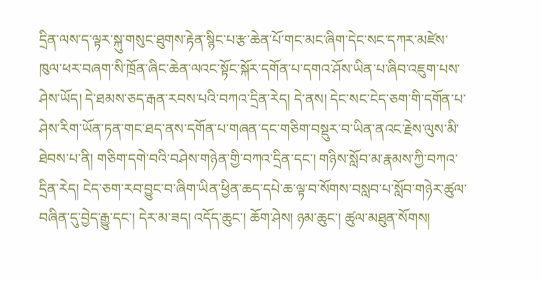དྲིན་ལས་ད་ལྟར་སྐུ་གསུང་ཐུགས་རྟེན་སྙིང་པ་རྩ་ཆེན་པོ་གང་མང་ཞིག་དེང་སང་དཀར་མཛེས་ཁུལ་ཕར་བཞག་སི་ཁྲོན་ཞིང་ཆེན་ལའང་སྟོང་སྐོར་དགོན་པ་དགའ་ཤོས་ཡིན་པ་ཞིབ་འཇུག་པས་ཤེས་ཡོད། དེ་ཐམས་ཅད་རྒན་རབས་པའི་བཀའ་དྲིན་རེད། དེ་ནས། དེང་སང་ངེད་ཅག་གི་དགོན་པ་ཤེས་རིག་ཡོན་ཏན་གང་ཐད་ནས་དགོན་པ་གཞན་དང་གཅིག་བསྡུར་བ་ཡིན་ནའང་རྗེས་ལུས་མི་ཐེབས་པ་ནི། གཅིག་དགེ་བའི་བཤེས་གཉེན་གྱི་བཀའ་དྲིན་དང་། གཉིས་སློབ་མ་རྣམས་ཀྱི་བཀའ་དྲིན་རེད། ངེད་ཅག་རབ་བྱུང་བ་ཞིག་ཡིན་ཕྱིན་ཆད་དཔེ་ཆ་ལྟ་བ་སོགས་བསླབ་པ་སློབ་གཉེར་ཚུལ་བཞིན་དུ་བྱེད་རྒྱུ་དང་། དེར་མ་ཟད། འདོད་ཆུང་། ཆོག་ཤེས། ཉམ་ཆུང་། ཚུལ་མཐུན་སོགས།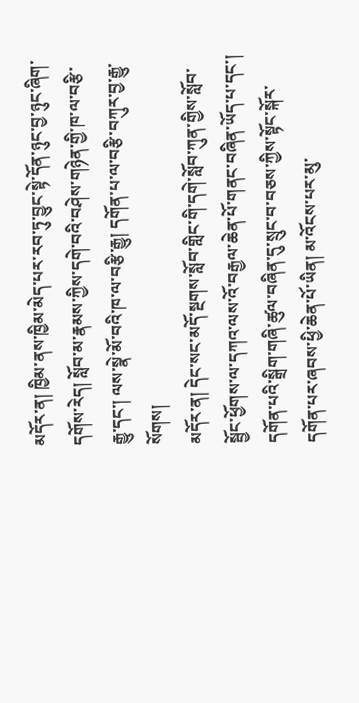མདོར་ན། ཁྱིམ་ནས་ཁྱིམ་མེད་པར་རབ་ཏུ་བྱུང་སྟེ་དོན་ཉུང་བྱ་ཉུང་ཞིག་དགོས་རེད། སློབ་མ་རྣམས་ཀྱིས་དགེ་བའི་བཤེས་གཉེན་གྱི་ཁ་ལ་བརྩི་རྒྱུ་དང་། ལས་སྣེ་མོ་བའི་ཁ་ལ་བརྩི་རྒྱུ། དགོན་པ་ལ་བརྩི་བཀུར་བྱ་རྒྱུ་སོགས།
མདོར་ན། དེང་སང་མདོ་སྔགས་སློབ་གླིང་གི་དགེ་སློབ་ཀུན་གྱིས་སློབ་སྦྱོང་ཕྱོགས་ལ་དཀའ་ལས་འོ་བརྒྱལ་ཆེན་པོ་གནང་བཞིན་ཡོད་པ་དང་། དགོན་པའི་སྒྲིག་གཞི་ཚུལ་བཞིན་དུ་སྲུང་བ་བཅས་ཀྱིས་སྟོང་སྐོར་དགོན་པར་ཞབས་ཕྱི་ཆེན་པོ་ཡིན། མ་འོངས་པར་མུ་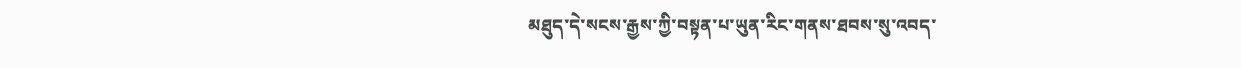མཐུད་དེ་སངས་རྒྱས་ཀྱི་བསྟན་པ་ཡུན་རིང་གནས་ཐབས་སུ་འབད་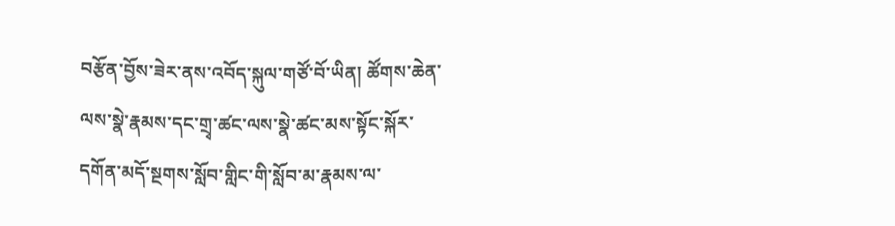བརྩོན་བྱོས་ཟེར་ནས་འབོད་སྐུལ་གཙོ་བོ་ཡིན། ཚོགས་ཆེན་ལས་སྣེ་རྣམས་དང་གྲྭ་ཚང་ལས་སྣེ་ཚང་མས་སྟོང་སྐོར་དགོན་མདོ་སྔགས་སློབ་གླིང་གི་སློབ་མ་རྣམས་ལ་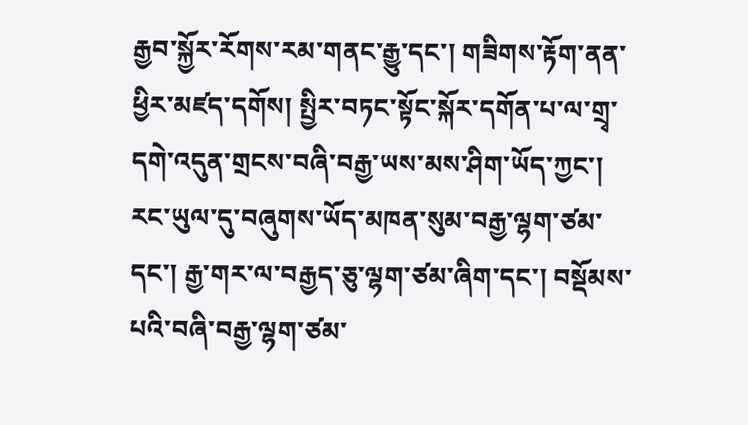རྒྱབ་སྐྱོར་རོགས་རམ་གནང་རྒྱུ་དང་། གཟིགས་རྟོག་ནན་ཕྱིར་མཛད་དགོས། སྤྱིར་བཏང་སྟོང་སྐོར་དགོན་པ་ལ་གྲྭ་དགེ་འདུན་གྲངས་བཞི་བརྒྱ་ཡས་མས་ཤིག་ཡོད་ཀྱང་། རང་ཡུལ་དུ་བཞུགས་ཡོད་མཁན་སུམ་བརྒྱ་ལྷག་ཙམ་དང་། རྒྱ་གར་ལ་བརྒྱད་ཅུ་ལྷག་ཙམ་ཞིག་དང་། བསྡོམས་པའི་བཞི་བརྒྱ་ལྷག་ཙམ་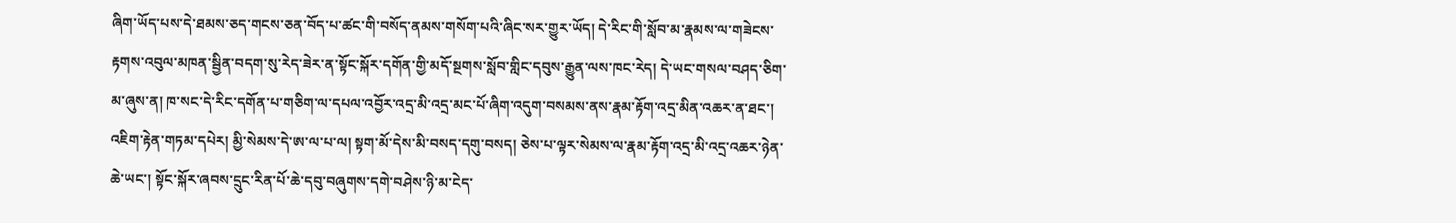ཞིག་ཡོད་པས་དེ་ཐམས་ཅད་གངས་ཅན་བོད་པ་ཚང་གི་བསོད་ནམས་གསོག་པའི་ཞིང་སར་གྱུར་ཡོད། དེ་རིང་གི་སློབ་མ་རྣམས་ལ་གཟེངས་རྟགས་འབུལ་མཁན་སྦྱིན་བདག་སུ་རེད་ཟེར་ན་སྟོང་སྐོར་དགོན་གྱི་མདོ་སྔགས་སློབ་གླིང་དབུས་རྒྱུན་ལས་ཁང་རེད། དེ་ཡང་གསལ་བཤད་ཅིག་མ་ཞུས་ན། ཁ་སང་དེ་རིང་དགོན་པ་གཅིག་ལ་དཔལ་འབྱོར་འདྲ་མི་འདྲ་མང་པོ་ཞིག་འདུག་བསམས་ནས་རྣམ་རྟོག་འདྲ་མིན་འཆར་ན་ཐང་། འཇིག་རྟེན་གཏམ་དཔེར། མྱི་སེམས་དེ་ཨ་ལ་པ་ལ། སྟག་མོ་དེས་མི་བསད་དགུ་བསད། ཅེས་པ་ལྟར་སེམས་ལ་རྣམ་རྟོག་འདྲ་མི་འདྲ་འཆར་ཉེན་ཆེ་ཡང་། སྟོང་སྐོར་ཞབས་དྲུང་རིན་པོ་ཆེ་དབུ་བཞུགས་དགེ་བཤེས་ཉི་མ་ངེད་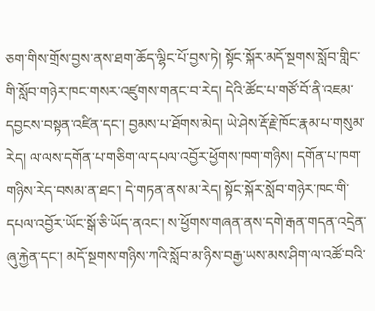ཅག་གིས་གྲོས་བྱས་ནས་ཐག་ཆོད་ལྷིང་པོ་བྱས་ཏེ། སྟོང་སྐོར་མདོ་སྔགས་སློབ་གླིང་གི་སློབ་གཉེར་ཁང་གསར་འཛུགས་གནང་བ་རེད། དེའི་ཚོང་པ་གཙོ་བོ་ནི་འཇམ་དབྱངས་བསྟན་འཛིན་དང་། བྱམས་པ་ཐོགས་མེད། ཡེ་ཤེས་རྡོ་རྗེ་ཁོང་རྣམ་པ་གསུམ་རེད། ལ་ལས་དགོན་པ་གཅིག་ལ་དཔལ་འབྱོར་ཕྱོགས་ཁག་གཉིས། དགོན་པ་ཁག་གཉིས་རེད་བསམ་ན་ཐང་། དེ་གཏན་ནས་མ་རེད། སྟོང་སྐོར་སློབ་གཉེར་ཁང་གི་དཔལ་འབྱོར་ཡོང་སྒོ་ཅི་ཡོད་ནའང་། ས་ཕྱོགས་གཞན་ནས་དགེ་རྒན་གདན་འདྲེན་ཞུ་རྐྱེན་དང་། མདོ་སྔགས་གཉིས་ཀའི་སློབ་མ་ཉིས་བརྒྱ་ཡས་མས་ཤིག་ལ་འཚོ་བའི་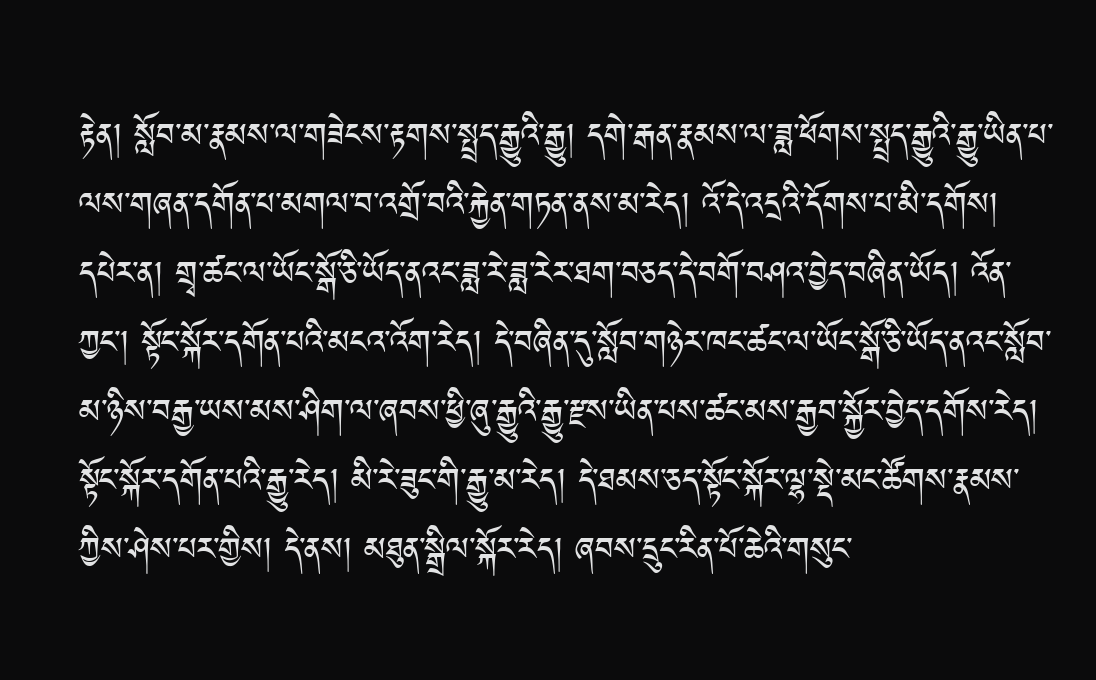རྟེན། སློབ་མ་རྣམས་ལ་གཟེངས་རྟགས་སྤྲད་རྒྱུའི་རྒྱུ། དགེ་རྒན་རྣམས་ལ་ཟླ་ཕོགས་སྤྲད་རྒྱུའི་རྒྱུ་ཡིན་པ་ལས་གཞན་དགོན་པ་མགལ་བ་འགྲོ་བའི་རྐྱེན་གཏན་ནས་མ་རེད། འོ་དེ་འདྲའི་དོགས་པ་མི་དགོས། དཔེར་ན། གྲྭ་ཚང་ལ་ཡོང་སྒོ་ཅི་ཡོད་ནའང་ཟླ་རེ་ཟླ་རེར་ཐག་བཅད་དེ་བགོ་བཤའ་བྱེད་བཞིན་ཡོད། འོན་ཀྱང་། སྟོང་སྐོར་དགོན་པའི་མངའ་འོག་རེད། དེ་བཞིན་དུ་སློབ་གཉེར་ཁང་ཚང་ལ་ཡོང་སྒོ་ཅི་ཡོད་ནའང་སློབ་མ་ཉིས་བརྒྱ་ཡས་མས་ཤིག་ལ་ཞབས་ཕྱི་ཞུ་རྒྱུའི་རྒྱུ་རྫས་ཡིན་པས་ཚང་མས་རྒྱབ་སྐྱོར་བྱེད་དགོས་རེད། སྟོང་སྐོར་དགོན་པའི་རྒྱུ་རེད། མི་རེ་ཟུང་གི་རྒྱུ་མ་རེད། དེ་ཐམས་ཅད་སྟོང་སྐོར་ལྷ་སྡེ་མང་ཚོགས་རྣམས་ཀྱིས་ཤེས་པར་གྱིས། དེ་ནས། མཐུན་སྒྲིལ་སྐོར་རེད། ཞབས་དྲུང་རིན་པོ་ཆེའི་གསུང་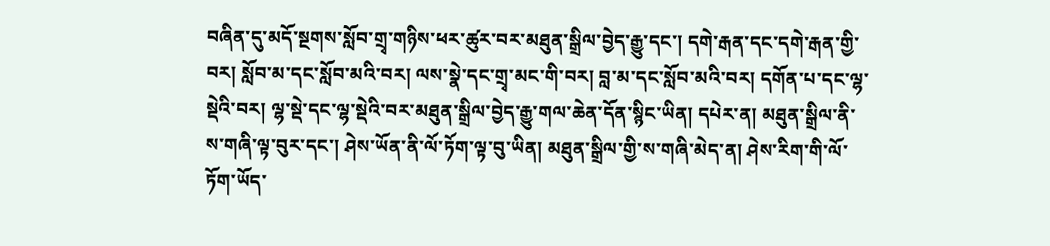བཞིན་དུ་མདོ་སྔགས་སློབ་གྲྭ་གཉིས་ཕར་ཚུར་བར་མཐུན་སྒྲིལ་བྱེད་རྒྱུ་དང་། དགེ་རྒན་དང་དགེ་རྒན་གྱི་བར། སློབ་མ་དང་སློབ་མའི་བར། ལས་སྣེ་དང་གྲྭ་མང་གི་བར། བླ་མ་དང་སློབ་མའི་བར། དགོན་པ་དང་ལྷ་སྡེའི་བར། ལྷ་སྡེ་དང་ལྷ་སྡེའི་བར་མཐུན་སྒྲིལ་བྱེད་རྒྱུ་གལ་ཆེན་དོན་སྙིང་ཡིན། དཔེར་ན། མཐུན་སྒྲིལ་ནི་ས་གཞི་ལྟ་བུར་དང་། ཤེས་ཡོན་ནི་ལོ་ཏོག་ལྟ་བུ་ཡིན། མཐུན་སྒྲིལ་གྱི་ས་གཞི་མེད་ན། ཤེས་རིག་གི་ལོ་ཏོག་ཡོད་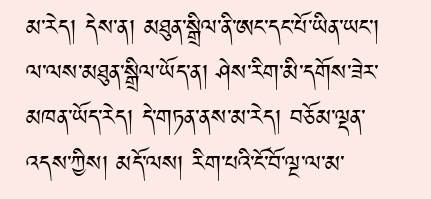མ་རེད། དེས་ན། མཐུན་སྒྲིལ་ནི་ཨང་དང་པོ་ཡིན་ཡང་། ལ་ལས་མཐུན་སྒྲིལ་ཡོད་ན། ཤེས་རིག་མི་དགོས་ཟེར་མཁན་ཡོད་རེད། དེ་གཏན་ནས་མ་རེད། བཅོམ་ལྡན་འདས་ཀྱིས། མདོ་ལས། རིག་པའི་ངོ་བོ་ལྔ་ལ་མ་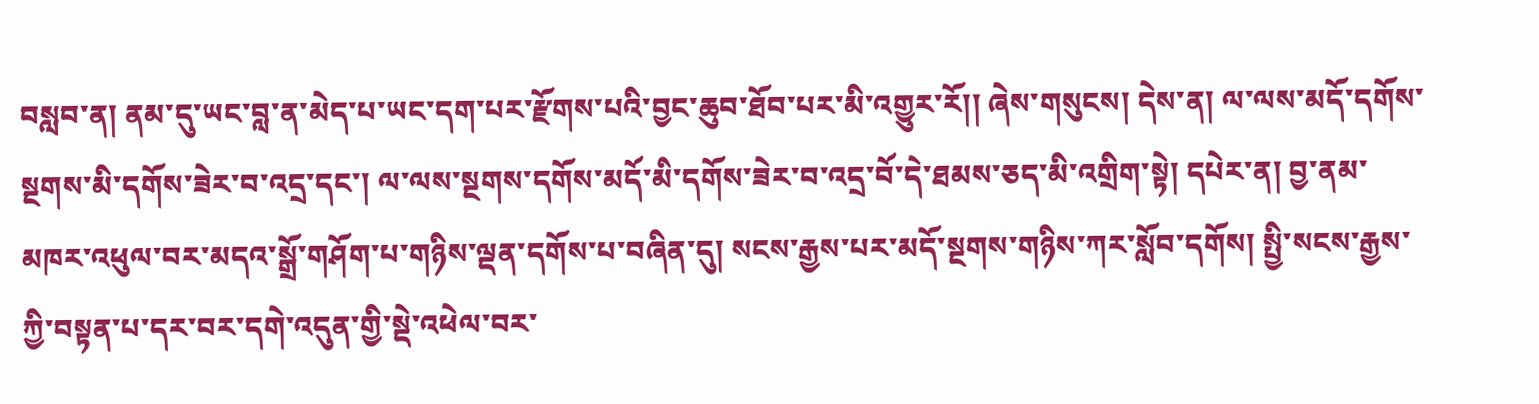བསླབ་ན། ནམ་དུ་ཡང་བླ་ན་མེད་པ་ཡང་དག་པར་རྫོགས་པའི་བྱང་ཆུབ་ཐོབ་པར་མི་འགྱུར་རོ།། ཞེས་གསུངས། དེས་ན། ལ་ལས་མདོ་དགོས་སྔགས་མི་དགོས་ཟེར་བ་འདྲ་དང་། ལ་ལས་སྔགས་དགོས་མདོ་མི་དགོས་ཟེར་བ་འདྲ་བོ་དེ་ཐམས་ཅད་མི་འགྲིག་སྟེ། དཔེར་ན། བྱ་ནམ་མཁར་འཕུལ་བར་མདའ་སྒྲོ་གཤོག་པ་གཉིས་ལྡན་དགོས་པ་བཞིན་དུ། སངས་རྒྱས་པར་མདོ་སྔགས་གཉིས་ཀར་སློབ་དགོས། སྤྱི་སངས་རྒྱས་ཀྱི་བསྟན་པ་དར་བར་དགེ་འདུན་གྱི་སྡེ་འཕེལ་བར་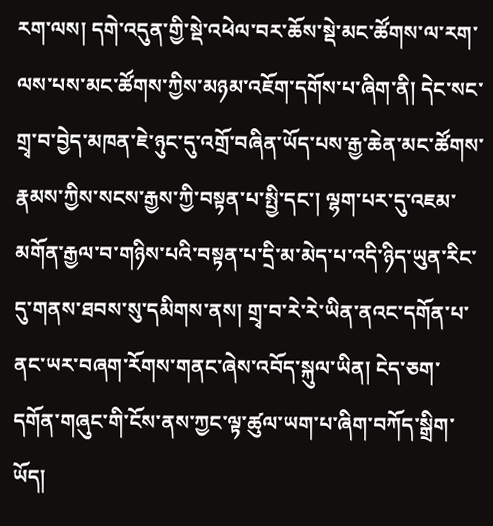རག་ལས། དགེ་འདུན་གྱི་སྡེ་འཕེལ་བར་ཆོས་སྡེ་མང་ཚོགས་ལ་རག་ལས་པས་མང་ཚོགས་ཀྱིས་མཉམ་འཇོག་དགོས་པ་ཞིག་ནི། དེང་སང་གྲྭ་བ་བྱེད་མཁན་ཇེ་ཉུང་དུ་འགྲོ་བཞིན་ཡོད་པས་རྒྱ་ཆེན་མང་ཚོགས་རྣམས་ཀྱིས་སངས་རྒྱས་ཀྱི་བསྟན་པ་སྤྱི་དང་། ལྷག་པར་དུ་འཇམ་མགོན་རྒྱལ་བ་གཉིས་པའི་བསྟན་པ་དྲི་མ་མེད་པ་འདི་ཉིད་ཡུན་རིང་དུ་གནས་ཐབས་སུ་དམིགས་ནས། གྲྭ་བ་རེ་རེ་ཡིན་ནའང་དགོན་པ་ནང་ཡར་བཞག་རོགས་གནང་ཞེས་འབོད་སྐུལ་ཡིན། ངེད་ཅག་དགོན་གཞུང་གི་ངོས་ནས་ཀྱང་ལྟ་ཚུལ་ཡག་པ་ཞིག་བཀོད་སྒྲིག་ཡོད།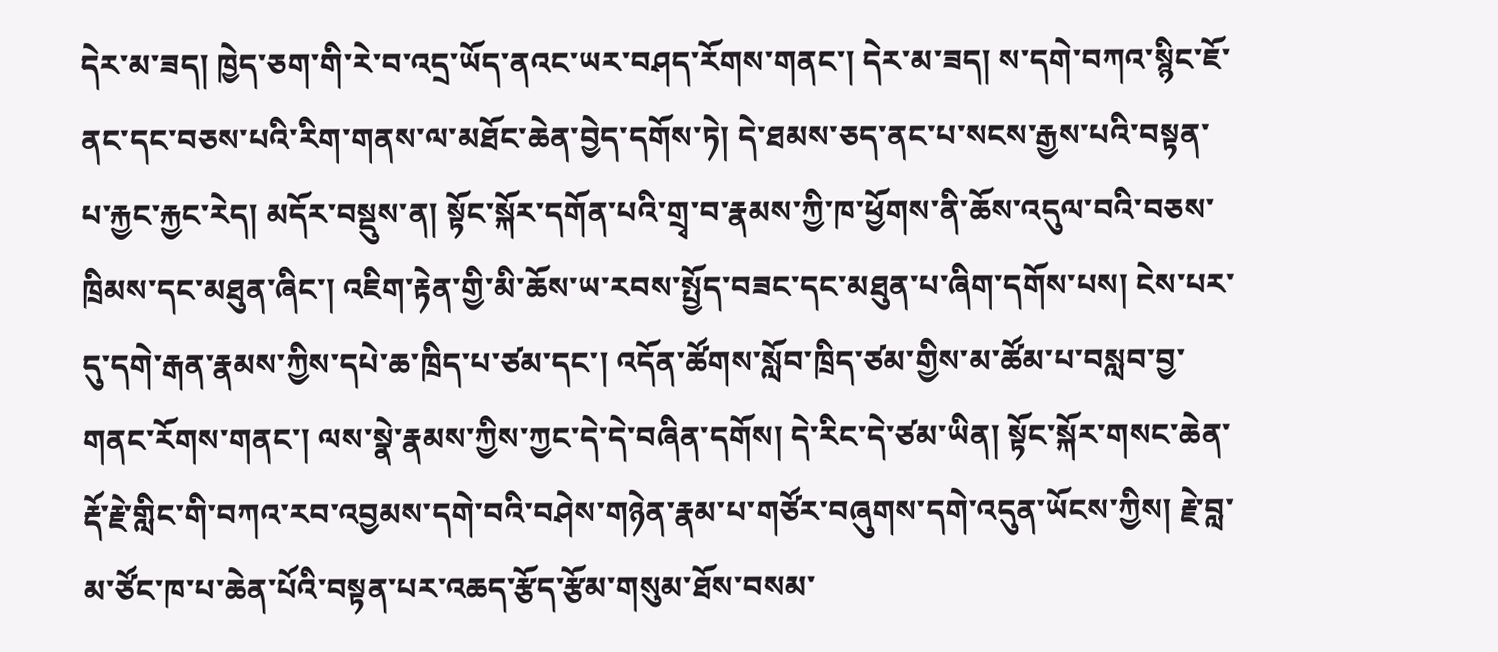དེར་མ་ཟད། ཁྱེད་ཅག་གི་རེ་བ་འདྲ་ཡོད་ནའང་ཡར་བཤད་རོགས་གནང་། དེར་མ་ཟད། ས་དགེ་བཀའ་སྙིང་ཇོ་ནང་དང་བཅས་པའི་རིག་གནས་ལ་མཐོང་ཆེན་བྱེད་དགོས་ཏེ། དེ་ཐམས་ཅད་ནང་པ་སངས་རྒྱས་པའི་བསྟན་པ་རྐྱང་རྐྱང་རེད། མདོར་བསྡུས་ན། སྟོང་སྐོར་དགོན་པའི་གྲྭ་བ་རྣམས་ཀྱི་ཁ་ཕྱོགས་ནི་ཆོས་འདུལ་བའི་བཅས་ཁྲིམས་དང་མཐུན་ཞིང་། འཇིག་རྟེན་གྱི་མི་ཆོས་ཡ་རབས་སྤྱོད་བཟང་དང་མཐུན་པ་ཞིག་དགོས་པས། ངེས་པར་དུ་དགེ་རྒན་རྣམས་ཀྱིས་དཔེ་ཆ་ཁྲིད་པ་ཙམ་དང་། འདོན་ཚོགས་སློབ་ཁྲིད་ཙམ་གྱིས་མ་ཚོམ་པ་བསླབ་བྱ་གནང་རོགས་གནང་། ལས་སྣེ་རྣམས་ཀྱིས་ཀྱང་དེ་དེ་བཞིན་དགོས། དེ་རིང་དེ་ཙམ་ཡིན། སྟོང་སྐོར་གསང་ཆེན་རྡོ་རྗེ་གླིང་གི་བཀའ་རབ་འབྱམས་དགེ་བའི་བཤེས་གཉེན་རྣམ་པ་གཙོར་བཞུགས་དགེ་འདུན་ཡོངས་ཀྱིས། རྗེ་བླ་མ་ཙོང་ཁ་པ་ཆེན་པོའི་བསྟན་པར་འཆད་རྩོད་རྩོམ་གསུམ་ཐོས་བསམ་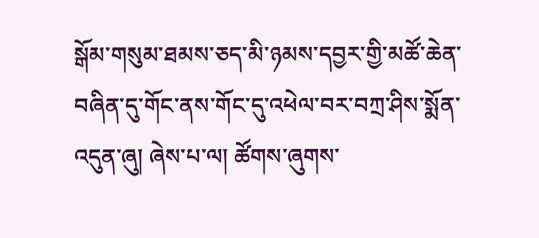སྒོམ་གསུམ་ཐམས་ཅད་མི་ཉམས་དབྱར་གྱི་མཚོ་ཆེན་བཞིན་དུ་གོང་ནས་གོང་དུ་འཕེལ་བར་བཀྲ་ཤིས་སྨོན་འདུན་ཞུ། ཞེས་པ་ལ། ཚོགས་ཞུགས་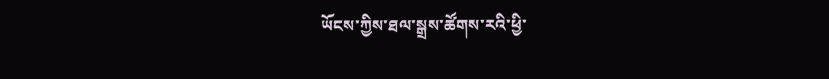ཡོངས་ཀྱིས་ཐལ་སྒྲས་ཚོགས་རའི་ཕྱི་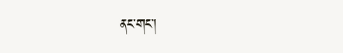ནང་གང་།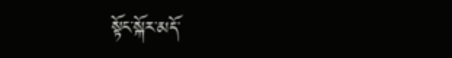སྟོང་སྐོར་མདོ་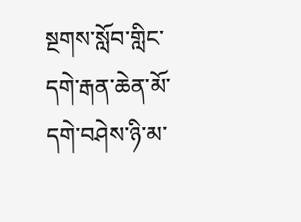སྔགས་སློབ་གླིང་དགེ་རྒན་ཆེན་མོ་དགེ་བཤེས་ཉི་མ་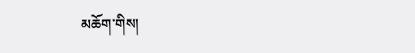མཆོག་གིས།